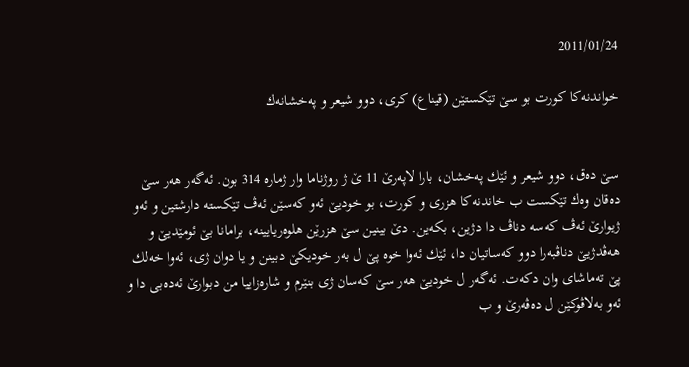2011/01/24

خواندنه‌كا كورت بو سێ تێكستێن (قیناع) كرى، دوو شیعر و په‌خشانه‌ك


سێ ده‌ق، دوو شیعر و ئێك په‌خشان، بارا لاپه‌رێ 11 ێ ژ روژناما وار ژماره‌ 314 بون. ئه‌گه‌ر هه‌ر سێ ده‌قان وه‌ك تێكست ب خاندنه‌كا هزرى و كورت، بو خودیێ ئه‌و كه‌سێن ئه‌ڤ تێكسته‌ دارشتین و ئه‌و ژیوارێ ئه‌ڤ كه‌سه‌ دناڤ دا دژین، بكه‌ین. دێ بینین سێ هزرێن هلوه‌ریایینه‌، برامانا بێ ئومێدیێ و هه‌ڤدژیێ دناڤبه‌را دوو كه‌ساتیان دا، ئێك ئه‌وا خوه‌ پێ ل به‌ر خودیكێ دبینن و یا دوان ژى، ئه‌وا خه‌لك پێ ته‌ماشاى وان دكه‌ت. ئه‌گه‌ر ل خودیێ هه‌ر سێ كه‌سان ژى بنێرم و شاره‌زاییا من دبوارێ ئه‌ده‌بى دا و ئه‌و به‌لاڤوكێن ل ده‌ڤه‌رێ و ب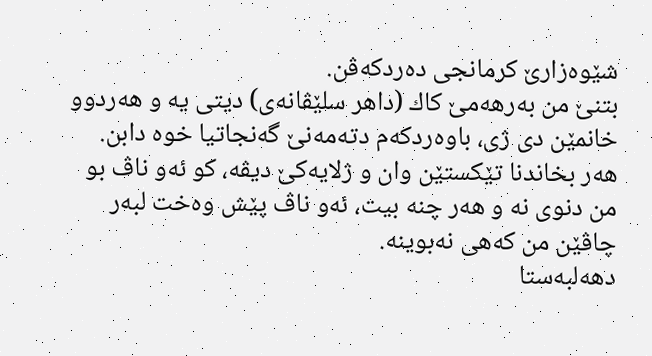شێوه‌زارێ كرمانجى ده‌ردكه‌ڤن.
بتنێ من به‌رهه‌مێ كاك (داهر سلێڤانه‌ى) دیتى یه‌ و هه‌ردوو خانمێن دى ژى، باوه‌ردكه‌م دته‌مه‌نێ گه‌نجاتیا خوه‌ دابن. هه‌ر بخاندنا تێكستێن وان و ژلایه‌كێ دیڤه‌، كو ئه‌و ناڤ بو من دنوى نه‌ و هه‌ر چنه‌ بیت، ئه‌و ناڤ پێش وه‌خت لبه‌ر چاڤێن من كه‌هى نه‌بوینه‌.
دهه‌لبه‌ستا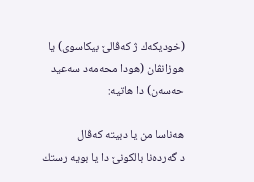(خودیكه‌ك ژ كه‌ڤالێ بیكاسوى) یا هوزانڤان (هودا محه‌مه‌د سه‌عید حه‌سه‌ن) دا هاتیه‌:

هه‌ناسا من یا دبیته‌ كه‌ڤال
د گه‌رده‌نا بالكونێ دا یا بویه‌ رستك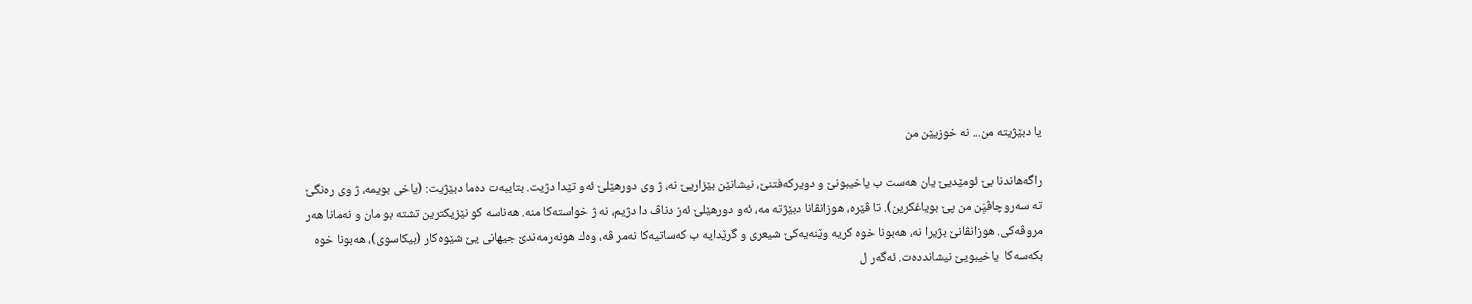یا دبێژیته‌ من... نه‌ خوزیێن من

راگه‌هاندنا بێ ئومێدیێ یان هه‌ست ب یاخیبونێ و دویركه‌فتنێ، نیشانێن بێزاریێ نه‌، ژ وى دورهێلێ ئه‌و تێدا دژیت. بتایبه‌ت ده‌ما دبێژیت: (یاخى بویمه‌، ژ وى ره‌نگێ ته‌ سه‌روچاڤیَِن من پێ بویاغكرین). تا ڤێره‌، هوزانڤانا دبێژته‌ مه‌، ئه‌و دورهێلێ ئه‌ز دناڤ دا دژیم، نه‌ ژ خواسته‌كا منه‌. هه‌ناسه‌ كو نێزیكترین تشته‌ بو مان و نه‌مانا هه‌ر مروڤه‌كى. هوزانڤانێ بژیرا نه‌، هه‌بونا خوه‌ كریه‌ وێنه‌یه‌كێ شیعرى و گرێدایه‌ ب كه‌ساتیه‌كا نه‌مر ڤه‌، وه‌ك هونه‌رمه‌ندێ جیهانى یێ شێوه‌كار (بیكاسوى)، هه‌بونا خوه‌ بكه‌سه‌كا  یاخیبویێ نیشاندده‌ت. ئه‌گه‌ر ل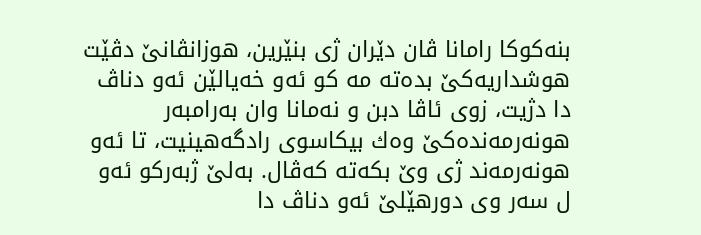بنه‌كوكا رامانا ڤان دێران ژى بنێرین، هوزانڤانێ دڤێت هوشداریه‌كێ بده‌ته‌ مه‌ كو ئه‌و خه‌یالێن ئه‌و دناڤ دا دژیت، زوى ئاڤا دبن و نه‌مانا وان به‌رامبه‌ر هونه‌رمه‌نده‌كێ وه‌ك بیكاسوى رادگه‌هینیت، تا ئه‌و هونه‌رمه‌ند ژى وێ بكه‌ته‌ كه‌ڤال. به‌لێ ژبه‌ركو ئه‌و ل سه‌ر وى دورهێلێ ئه‌و دناڤ دا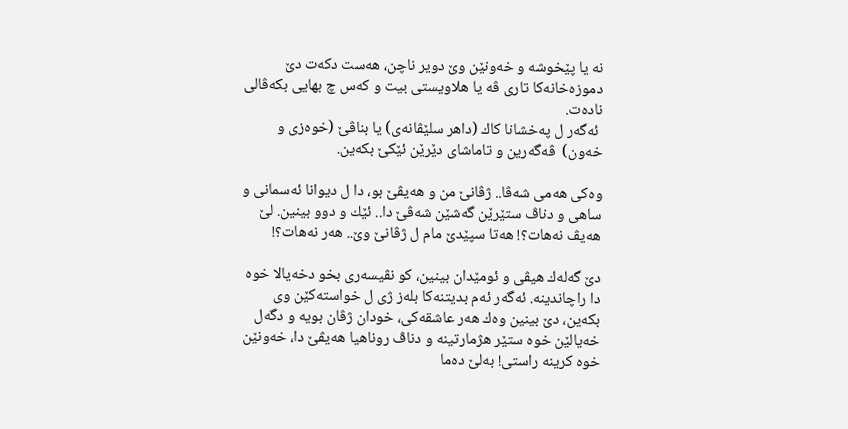نه‌ یا پێخوشه‌ و خه‌ونێن وێ دویر ناچن، هه‌ست دكه‌ت دێ دموزه‌خانه‌كا تارى ڤه‌ یا هلاویستى بیت و كه‌س چ بهایى بكه‌ڤالى ناده‌ت.
 ئه‌گه‌ر ل په‌خشانا كاك (داهر سلێڤانه‌ى) یا بناڤێ (خوه‌زى و خه‌ون)  ڤه‌گه‌رین و تاماشاى دێرێن ئێكێ بكه‌ین.

وه‌كى هه‌مى شه‌ڤا.. ژڤانێ من و هه‌یڤێ بو، دا ل دیوانا ئه‌سمانى و ساهى و دناڤ ستێرێن گه‌شێن شه‌ڤێ دا.. ئێك و دوو بینین. لێ هه‌یڤ نه‌هات؟! هه‌تا سپێدێ مام ل ژڤانێ وێ.. هه‌ر نه‌هات؟!

دێ گه‌له‌ك هیڤى و ئومێدان بینین، كو نڤیسه‌رى بخو دخه‌یالا خوه‌ دا راچاندینه‌. ئه‌گه‌ر ئه‌م بدیتنه‌كا بله‌ز ژى ل خواسته‌كێن وى بكه‌ین، دێ بینین وه‌ك هه‌ر عاشقه‌كى، خودان ژڤان بویه‌ و دگه‌ل خه‌یالێن خوه‌ ستێر هژمارتینه‌ و دناڤ روناهیا هه‌یڤێ دا، خه‌ونێن خوه‌ كرینه‌ راستى! به‌لێ ده‌ما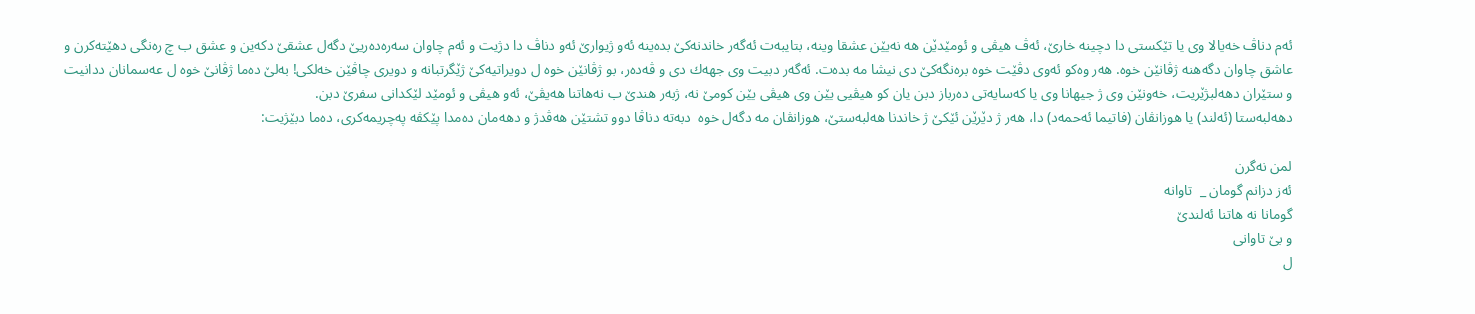ئه‌م دناڤ خه‌یالا وى یا تێكستى دا دچینه‌ خارێ، ئه‌ڤ هیڤى و ئومێدێن هه‌ نه‌یێن عشقا وینه‌، بتایبه‌ت ئه‌گه‌ر خاندنه‌كێ بده‌ینه‌ ئه‌و ژیوارێ ئه‌و دناڤ دا دژیت و ئه‌م چاوان سه‌ره‌ده‌ریێ دگه‌ل عشقێ دكه‌ین و عشق ب چ ره‌نگى دهێته‌كرن و عاشق چاوان دگه‌هنه‌ ژڤانێن خوه‌. هه‌ر وه‌كو ئه‌وى دڤێت خوه‌ بره‌نگه‌كێ دى نیشا مه‌ بده‌ت. ئه‌گه‌ر دبیت وى جهه‌ك دى و ڤه‌ده‌ر، بو ژڤانێن خوه‌ ل دویراتیه‌كێ ژێگرتبانه‌ و دویرى چاڤێن خه‌لكى! به‌لێ ده‌ما ژڤانێ خوه‌ ل عه‌سمانان ددانیت و ستێران دهه‌لبژێریت، خه‌ونێن وى ژ جیهانا وى یا كه‌سایه‌تى ده‌رباز دبن یان كو هیڤیى یێن وى هیڤى یێن كومێ نه‌، ژبه‌ر هندێ ب نه‌هاتنا هه‌یڤێ، ئه‌و هیڤى و ئومێد لێكدانى سفرێ دبن.
دهه‌لبه‌ستا (ئه‌لند) یا هوزانڤان (فاتیما ئه‌حمه‌د) دا، هه‌ر ژ دێرێن ئێكێ ژ خاندنا هه‌لبه‌ستێ، هوزانڤان مه‌ دگه‌ل خوه‌  دبه‌ته‌ دناڤا دوو تشتێن هه‌ڤدژ و دهه‌مان ده‌مدا پێكڤه‌ په‌چریمه‌كرى، ده‌ما دبێژیت:

لمن نه‌گرن
ئه‌ز دزانم گومان _  تاوانه‌
گومانا نه‌ هاتنا ئه‌لندێ
و بێ تاوانى
ل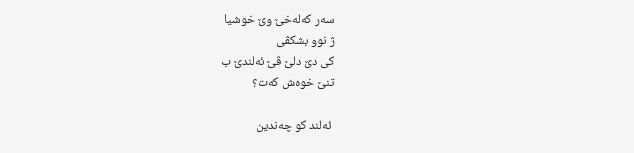سه‌ر كه‌له‌خێ وێ خوشیا
ژ نوو بشكڤى
كى دێ دلێ ڤێ ئه‌لندێ ب
تنێ خوه‌ش كه‌ت؟

 ئه‌لند كو چه‌ندین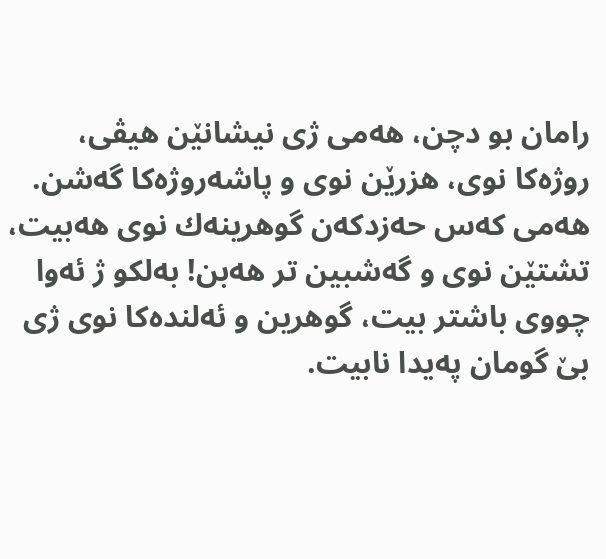رامان بو دچن، هه‌مى ژى نیشانێن هیڤى، روژه‌كا نوى، هزرێن نوى و پاشه‌روژه‌كا گه‌شن. هه‌مى كه‌س حه‌زدكه‌ن گوهرینه‌ك نوى هه‌بیت، تشتێن نوى و گه‌شبین تر هه‌بن! به‌لكو ژ ئه‌وا چووى باشتر بیت، گوهرین و ئه‌لنده‌كا نوى ژى بێ گومان په‌یدا نابیت.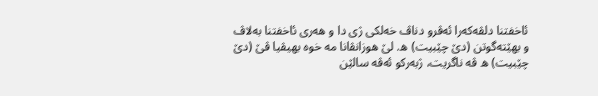ئاخفتنا دلڤه‌كه‌را ئه‌ڤرو دناڤ خه‌لكى ژى دا و هه‌رى ئاخفتنا به‌لاڤ و بهێته‌گوتن (دێ چێبیت) ه‌. لێ هوزانڤانا مه‌ خوه‌ بهیڤیا ڤێ (دێ چێبیت) ه‌ ڤه‌ ناگریت، ژبه‌ركو ئه‌ڤه‌ سالێن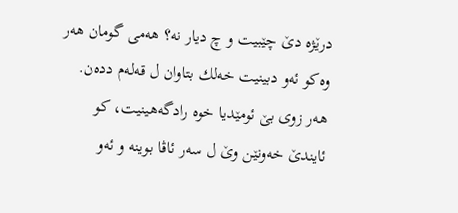درێژه‌ دێ چێبیت و چ دیار نه‌؟ هه‌مى گومان هه‌ر وه‌كو ئه‌و دبینیت خه‌لك بتاوان ل قه‌له‌م دده‌ن. هه‌ر زوى بێ ئومێدیا خوه‌ رادگه‌هینیت، كو ئایندێ خه‌ونێن وێ ل سه‌ر ئاڤا بوینه‌ و ئه‌و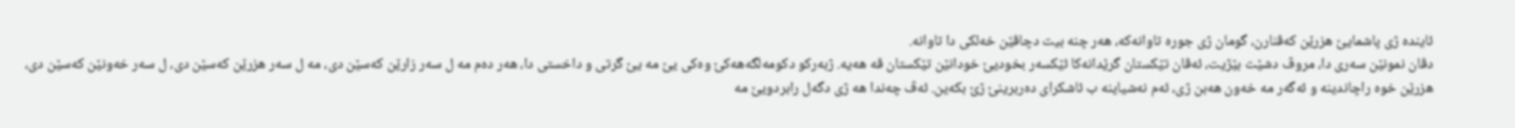ئاینده‌ ژى پاشمایێ هزرێن كه‌ڤنارن، گومان ژى جوره‌ تاوانه‌كه‌، هه‌ر چنه‌ بیت دچاڤێن خه‌لكى دا تاوانه‌.
دڤان نمونێن سه‌رى دا، مروڤ دشێت بێژیت، ئه‌ڤان تێكستان گرێدانه‌كا ئێكسه‌ر بخودیێ خودانێن تێكستان ڤه‌ هه‌یه‌. ژبه‌ركو دكومه‌لگه‌هه‌كێ وه‌كى یێ مه‌ یێ گرتى و داخستى دا، هه‌ر ده‌م مه‌ ل سه‌ر زارێن كه‌سێن دى، مه‌ ل سه‌ر هزرێن كه‌سێن دى، ل سه‌ر خه‌ونێن كه‌سێن دى، هزرێن خوه‌ راچاندینه‌ و ئه‌گه‌ر مه‌ خه‌ون هه‌بن ژى، ئه‌م نه‌شیاینه‌ ب ئاشكراى ده‌ربرینێ ژێ بكه‌ین. ئه‌ڤ چه‌ندا هه‌ ژى دگه‌ل رابردویێ مه‌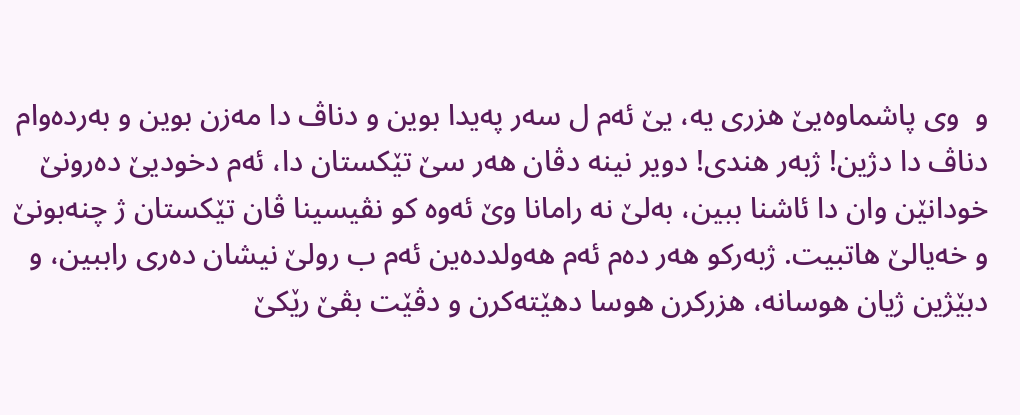و  وى پاشماوه‌یێ هزرى یه‌، یێ ئه‌م ل سه‌ر په‌یدا بوین و دناڤ دا مه‌زن بوین و به‌رده‌وام دناڤ دا دژین! ژبه‌ر هندى! دویر نینه‌ دڤان هه‌ر سێ تێكستان دا، ئه‌م دخودیێ ده‌رونێ خودانێن وان دا ئاشنا ببین، به‌لێ نه‌ رامانا وێ ئه‌وه‌ كو نڤیسینا ڤان تێكستان ژ چنه‌بونێ و خه‌یالێ هاتبیت. ژبه‌ركو هه‌ر ده‌م ئه‌م هه‌ولدده‌ین ئه‌م ب رولێ نیشان ده‌رى راببین، و دبێژین ژیان هوسانه‌، هزركرن هوسا دهێته‌كرن و دڤێت بڤێ رێكێ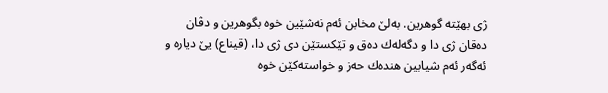ژى بهێته‌ گوهرین. به‌لێ مخابن ئه‌م نه‌شێین خوه‌ بگوهرین و دڤان ده‌قان ژى دا و دگه‌له‌ك ده‌ق و تێكستێن دى ژى دا، (قیناع) یێ دیاره‌ و ئه‌گه‌ر ئه‌م شیابین هنده‌ك حه‌ز و خواسته‌كێن خوه‌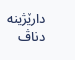دارێژینه‌ دناڤ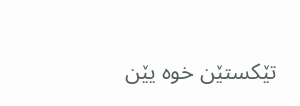تێكستێن خوه‌ یێن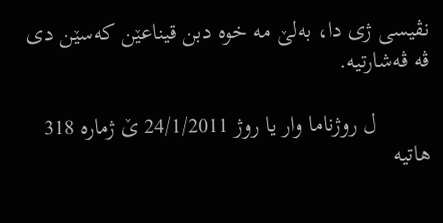نڤیسى ژى دا، به‌لێ مه‌ خوه‌ دبن قیناعێن كه‌سێن دى ڤه‌ ڤه‌شارتیه‌.

         ل روژناما وار یا روژ 24/1/2011 ێ ژماره‌ 318 هاتیه‌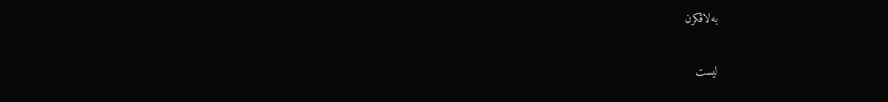به‌لاڤكرن

ليست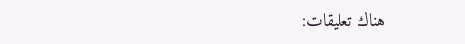هناك تعليقات: